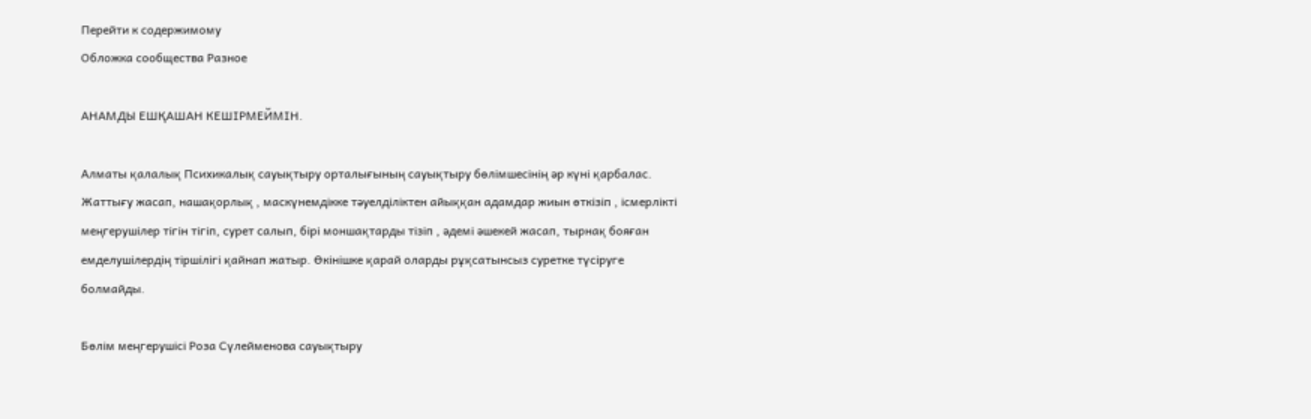Перейти к содержимому
Обложка сообщества Разное

АНАМДЫ ЕШҚАШАН КЕШІРМЕЙМІН.

Алматы қалалық Психикалық сауықтыру орталығының сауықтыру бөлімшесінің әр күні қарбалас. Жаттығу жасап, нашақорлық , маскүнемдікке тәуелділіктен айыққан адамдар жиын өткізіп , ісмерлікті меңгерушілер тігін тігіп, сурет салып, бірі моншақтарды тізіп , әдемі әшекей жасап, тырнақ бояған емделушілердің тіршілігі қайнап жатыр. Өкінішке қарай оларды рұқсатынсыз суретке түсіруге болмайды.

Бөлім меңгерушісі Роза Сүлейменова сауықтыру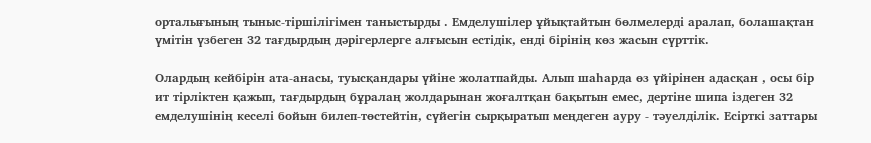орталығының тыныс-тіршілігімен таныстырды . Емделушілер ұйықтайтын бөлмелерді аралап, болашақтан үмітін үзбеген 32 тағдырдың дәрігерлерге алғысын естідік, енді бірінің көз жасын сүрттік.

Олардың кейбірін ата-анасы, туысқандары үйіне жолатпайды. Алып шаһарда өз үйірінен адасқан , осы бір ит тірліктен қажып, тағдырдың бұралаң жолдарынан жоғалтқан бақытын емес, дертіне шипа іздеген 32 емделушінің кеселі бойын билеп-төстейтін, сүйегін сырқыратып меңдеген ауру - тәуелділік. Есірткі заттары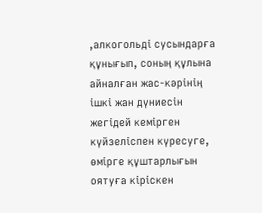,алкогольді сусындарға құнығып, соның құлына айналған жас-кәрінің ішкі жан дүниесін жегідей кемірген күйзеліспен күресуге, өмірге құштарлығын оятуға кіріскен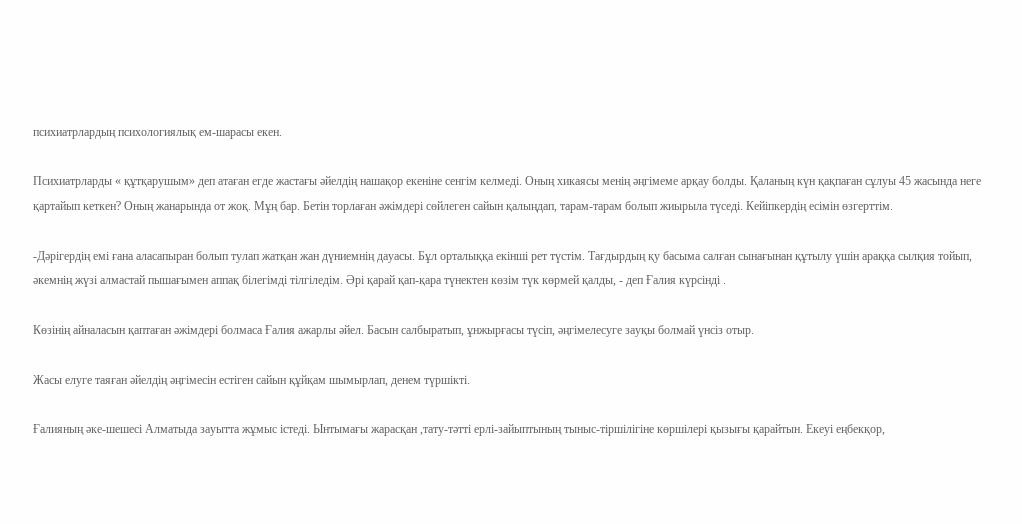психиатрлардың психологиялық ем-шарасы екен.

Психиатрларды « құтқарушым» деп атаған егде жастағы әйелдің нашақор екеніне сенгім келмеді. Оның хикаясы менің әңгімеме арқау болды. Қаланың күн қақпаған сұлуы 45 жасында неге қартайып кеткен? Оның жанарында от жоқ. Мұң бар. Бетін торлаған әжімдері сөйлеген сайын қалыңдап, тарам-тарам болып жиырыла түседі. Кейіпкердің есімін өзгерттім.

-Дәрігердің емі ғана аласапыран болып тулап жатқан жан дүниемнің дауасы. Бұл орталыққа екінші рет түстім. Тағдырдың қу басыма салған сынағынан құтылу үшін араққа сылқия тойып, әкемнің жүзі алмастай пышағымен аппақ білегімді тілгіледім. Әрі қарай қап-қара түнектен көзім түк көрмей қалды, - деп Ғалия күрсінді .

Көзінің айналасын қаптаған әжімдері болмаса Ғалия ажарлы әйел. Басын салбыратып, ұнжырғасы түсіп, әңгімелесуге зауқы болмай үнсіз отыр.

Жасы елуге таяған әйелдің әңгімесін естіген сайын құйқам шымырлап, денем түршікті.

Ғалияның әке-шешесі Алматыда зауытта жұмыс істеді. Ынтымағы жарасқан ,тату-тәтті ерлі-зайыптының тыныс-тіршілігіне көршілері қызығы қарайтын. Екеуі еңбекқор,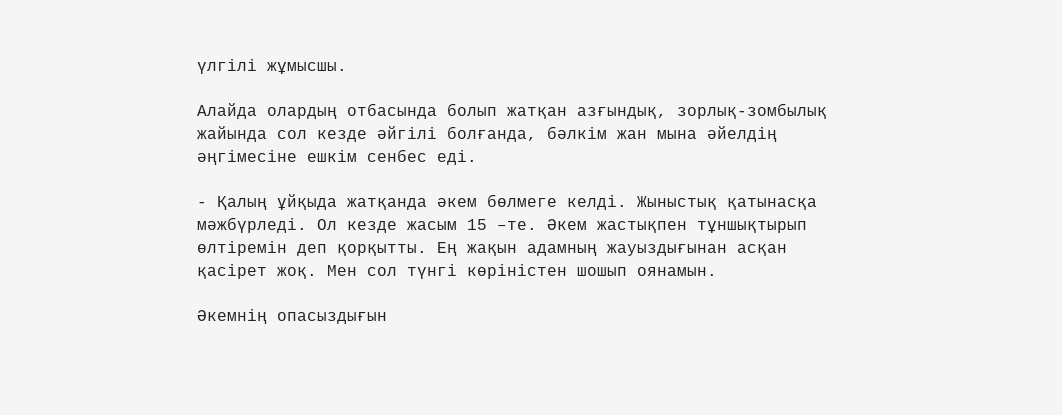үлгілі жұмысшы.

Алайда олардың отбасында болып жатқан азғындық, зорлық-зомбылық жайында сол кезде әйгілі болғанда, бәлкім жан мына әйелдің әңгімесіне ешкім сенбес еді.

- Қалың ұйқыда жатқанда әкем бөлмеге келді. Жыныстық қатынасқа мәжбүрледі. Ол кезде жасым 15 –те. Әкем жастықпен тұншықтырып өлтіремін деп қорқытты. Ең жақын адамның жауыздығынан асқан қасірет жоқ. Мен сол түнгі көріністен шошып оянамын.

Әкемнің опасыздығын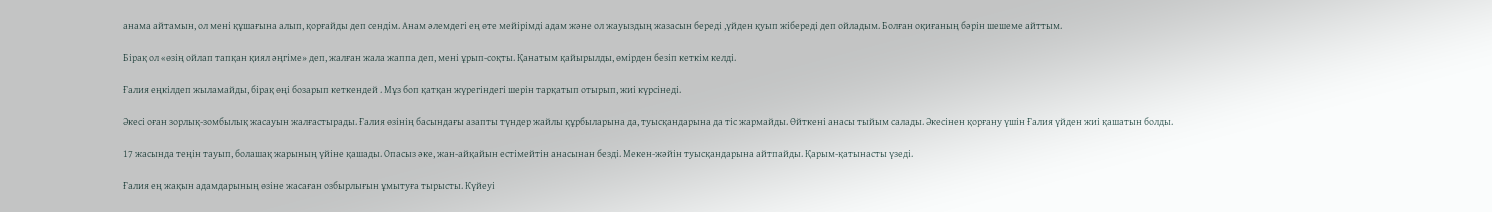анама айтамын, ол мені құшағына алып, қорғайды деп сендім. Анам әлемдегі ең өте мейірімді адам және ол жауыздың жазасын береді ,үйден қуып жібереді деп ойладым. Болған оқиғаның бәрін шешеме айттым.

Бірақ ол «өзің ойлап тапқан қиял әңгіме» деп, жалған жала жаппа деп, мені ұрып-соқты. Қанатым қайырылды, өмірден безіп кеткім келді.

Ғалия еңкілдеп жыламайды, бірақ өңі бозарып кеткендей . Мұз боп қатқан жүрегіндегі шерін тарқатып отырып, жиі күрсінеді.

Әкесі оған зорлық-зомбылық жасауын жалғастырады. Ғалия өзінің басындағы азапты түндер жайлы құрбыларына да, туысқандарына да тіс жармайды. Өйткені анасы тыйым салады. Әкесінен қорғану үшін Ғалия үйден жиі қашатын болды.

17 жасында теңін тауып, болашақ жарының үйіне қашады. Опасыз әке, жан-айқайын естімейтін анасынан безді. Мекен-жәйін туысқандарына айтпайды. Қарым-қатынасты үзеді.

Ғалия ең жақын адамдарының өзіне жасаған озбырлығын ұмытуға тырысты. Күйеуі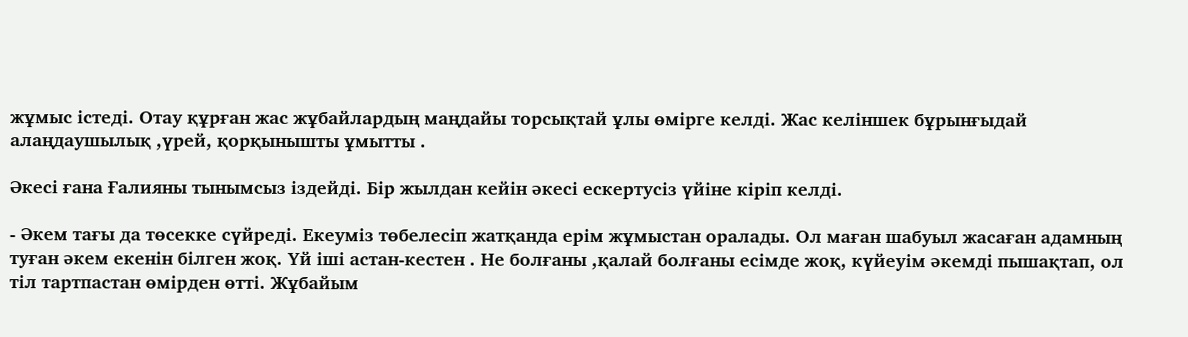жұмыс істеді. Отау құрған жас жұбайлардың маңдайы торсықтай ұлы өмірге келді. Жас келіншек бұрынғыдай алаңдаушылық ,үрей, қорқынышты ұмытты .

Әкесі ғана Ғалияны тынымсыз іздейді. Бір жылдан кейін әкесі ескертусіз үйіне кіріп келді.

- Әкем тағы да төсекке сүйреді. Екеуміз төбелесіп жатқанда ерім жұмыстан оралады. Ол маған шабуыл жасаған адамның туған әкем екенін білген жоқ. Үй іші астан-кестен . Не болғаны ,қалай болғаны есімде жоқ, күйеуім әкемді пышақтап, ол тіл тартпастан өмірден өтті. Жұбайым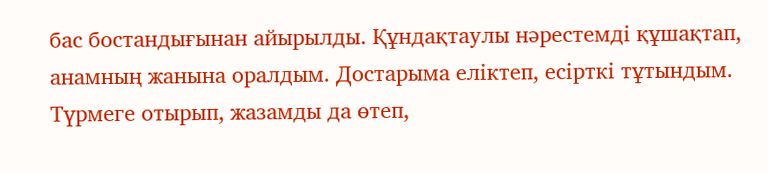бас бостандығынан айырылды. Құндақтаулы нәрестемді құшақтап, анамның жанына оралдым. Достарыма еліктеп, есірткі тұтындым. Түрмеге отырып, жазамды да өтеп,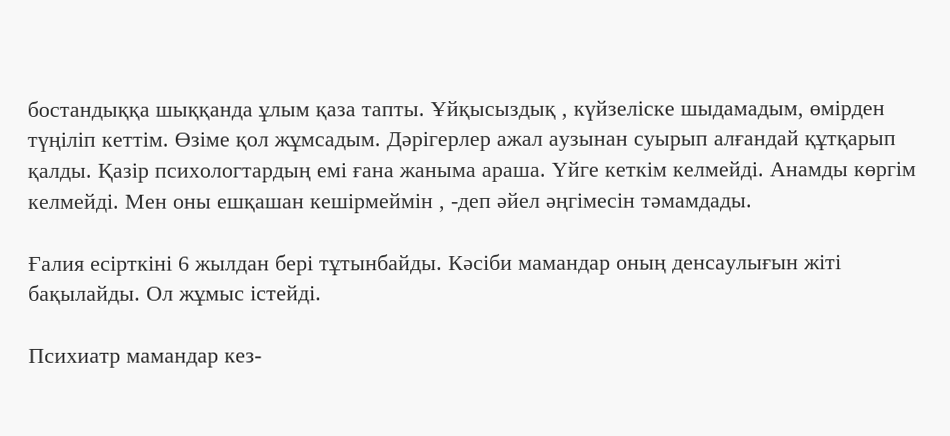бостандыққа шыққанда ұлым қаза тапты. Ұйқысыздық , күйзеліске шыдамадым, өмірден түңіліп кеттім. Өзіме қол жұмсадым. Дәрігерлер ажал аузынан суырып алғандай құтқарып қалды. Қазір психологтардың емі ғана жаныма араша. Үйге кеткім келмейді. Анамды көргім келмейді. Мен оны ешқашан кешірмеймін , -деп әйел әңгімесін тәмамдады.

Ғалия есірткіні 6 жылдан бері тұтынбайды. Кәсіби мамандар оның денсаулығын жіті бақылайды. Ол жұмыс істейді.

Психиатр мамандар кез-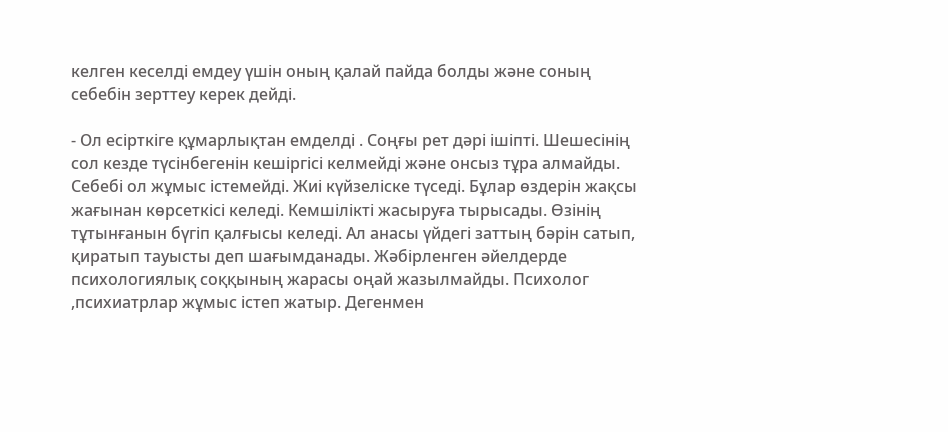келген кеселді емдеу үшін оның қалай пайда болды және соның себебін зерттеу керек дейді.

- Ол есірткіге құмарлықтан емделді . Соңғы рет дәрі ішіпті. Шешесінің сол кезде түсінбегенін кешіргісі келмейді және онсыз тұра алмайды. Себебі ол жұмыс істемейді. Жиі күйзеліске түседі. Бұлар өздерін жақсы жағынан көрсеткісі келеді. Кемшілікті жасыруға тырысады. Өзінің тұтынғанын бүгіп қалғысы келеді. Ал анасы үйдегі заттың бәрін сатып, қиратып тауысты деп шағымданады. Жәбірленген әйелдерде психологиялық соққының жарасы оңай жазылмайды. Психолог ,психиатрлар жұмыс істеп жатыр. Дегенмен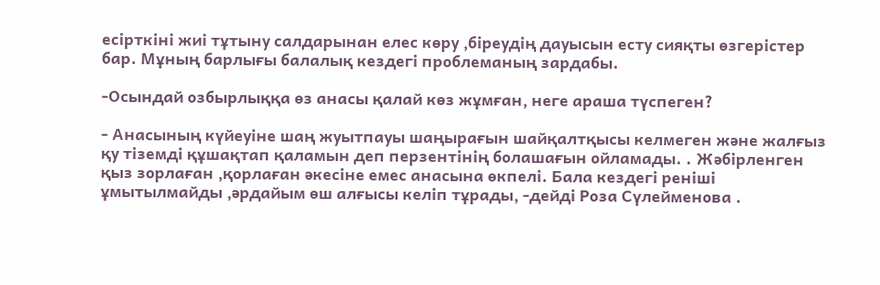есірткіні жиі тұтыну салдарынан елес көру ,біреудің дауысын есту сияқты өзгерістер бар. Мұның барлығы балалық кездегі проблеманың зардабы.

-Осындай озбырлыққа өз анасы қалай көз жұмған, неге араша түспеген?

- Анасының күйеуіне шаң жуытпауы шаңырағын шайқалтқысы келмеген және жалғыз қу тіземді құшақтап қаламын деп перзентінің болашағын ойламады. . Жәбірленген қыз зорлаған ,қорлаған әкесіне емес анасына өкпелі. Бала кездегі реніші ұмытылмайды ,әрдайым өш алғысы келіп тұрады, -дейді Роза Сүлейменова .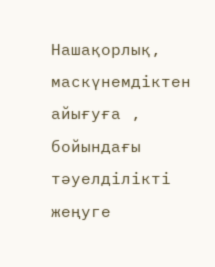Нашақорлық, маскүнемдіктен айығуға , бойындағы тәуелділікті жеңуге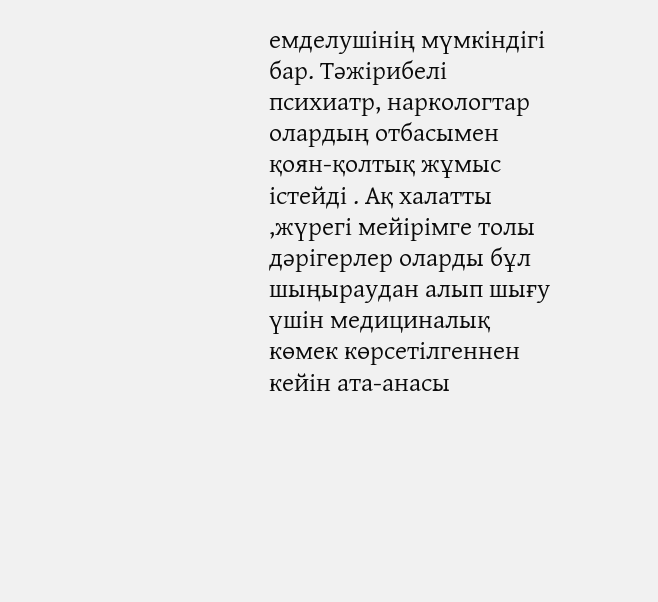емделушінің мүмкіндігі бар. Тәжірибелі психиатр, наркологтар олардың отбасымен қоян-қолтық жұмыс істейді . Ақ халатты ,жүрегі мейірімге толы дәрігерлер оларды бұл шыңыраудан алып шығу үшін медициналық көмек көрсетілгеннен кейін ата-анасы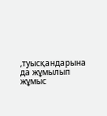,туысқандарына да жұмылып жұмыс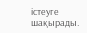істеуге шақырады.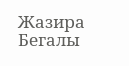Жазира Бегалы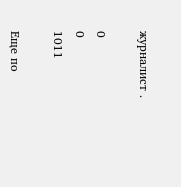журналист .

0
0
1011

Еще по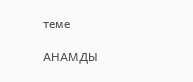теме

АНАМДЫ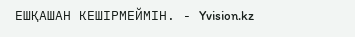ЕШҚАШАН КЕШІРМЕЙМІН. - Yvision.kz